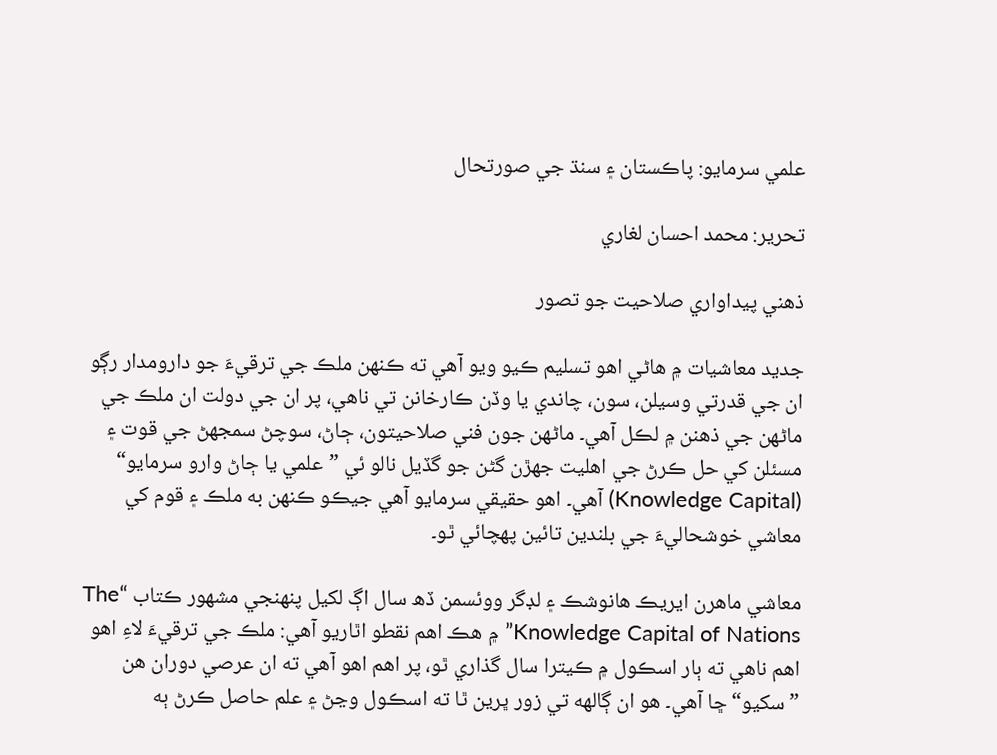علمي سرمايو: پاڪستان ۽ سنڌ جي صورتحال

تحرير: محمد احسان لغاري

ذهني پيداواري صلاحيت جو تصور

جديد معاشيات ۾ هاڻي اهو تسليم ڪيو ويو آهي ته ڪنهن ملڪ جي ترقيءَ جو دارومدار رڳو ان جي قدرتي وسيلن، سون، چاندي يا وڏن ڪارخانن تي ناهي، پر ان جي دولت ان ملڪ جي ماڻهن جي ذهنن ۾ لڪل آهي۔ ماڻهن جون فني صلاحيتون، ڄاڻ، سوچڻ سمجهڻ جي قوت ۽ مسئلن کي حل ڪرڻ جي اهليت جھڙن گڻن جو گڏيل نالو ئي ”علمي يا ڄاڻ وارو سرمايو“ (Knowledge Capital) آهي۔ اهو حقيقي سرمايو آهي جيڪو ڪنهن به ملڪ ۽ قوم کي معاشي خوشحاليءَ جي بلندين تائين پھچائي ٿو۔

معاشي ماهرن ايريڪ هانوشڪ ۽ لڊگر ووئسمن ڏھ سال اڳ لکيل پنهنجي مشهور ڪتاب “The Knowledge Capital of Nations” ۾ هڪ اهم نقطو اٿاريو آهي: ملڪ جي ترقيءَ لاءِ اهو اهم ناهي ته ٻار اسڪول ۾ ڪيترا سال گذاري ٿو، پر اهم اهو آهي ته ان عرصي دوران هن ”سکيو“ ڇا آهي۔ ھو ان ڳالھه تي زور ڀرين ٿا ته اسڪول وڃڻ ۽ علم حاصل ڪرڻ ٻه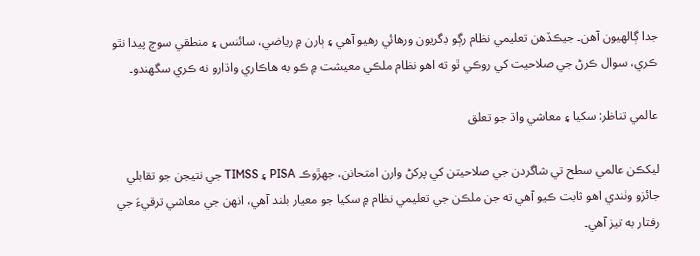جدا ڳالهيون آهن۔ جيڪڏهن تعليمي نظام رڳو ڊگريون ورهائي رهيو آهي ۽ ٻارن ۾ رياضي، سائنس ۽ منطقي سوچ پيدا نٿو ڪري، سوال ڪرڻ جي صلاحيت کي روڪي ٿو ته اهو نظام ملڪي معيشت ۾ ڪو به ھاڪاري واڌارو نه ڪري سگهندو۔

عالمي تناظر: سکيا ۽ معاشي واڌ جو تعلق

ليکڪن عالمي سطح تي شاگردن جي صلاحيتن کي پرکڻ وارن امتحانن، جهڙوڪ PISA ۽ TIMSS جي نتيجن جو تقابلي جائزو وٺندي اهو ثابت ڪيو آهي ته جن ملڪن جي تعليمي نظام ۾ سکيا جو معيار بلند آهي، انهن جي معاشي ترقيءَ جي رفتار به تيز آهي۔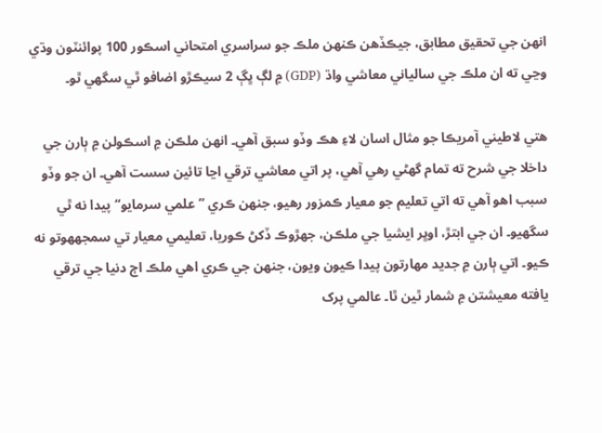انهن جي تحقيق مطابق، جيڪڏهن ڪنهن ملڪ جو سراسري امتحاني اسڪور 100 پوائنٽون وڌي وڃي ته ان ملڪ جي سالياني معاشي واڌ (GDP) ۾ لڳ ڀڳ 2 سيڪڙو اضافو ٿي سگهي ٿو۔

هتي لاطيني آمريڪا جو مثال اسان لاءِ هڪ وڏو سبق آهي۔ انهن ملڪن ۾ اسڪولن ۾ ٻارن جي داخلا جي شرح ته تمام گهڻي رهي آهي، پر اتي معاشي ترقي اڃا تائين سست آهي۔ ان جو وڏو سبب اهو آهي ته اتي تعليم جو معيار ڪمزور رهيو، جنهن ڪري ”علمي سرمايو“ پيدا نه ٿي سگهيو۔ ان جي ابتڙ، اوڀر ايشيا جي ملڪن، جهڙوڪ ڏکڻ ڪوريا، تعليمي معيار تي سمجههوتو نه ڪيو۔ اتي ٻارن ۾ جديد مهارتون پيدا ڪيون ويون، جنهن جي ڪري اهي ملڪ اڄ دنيا جي ترقي يافته معيشتن ۾ شمار ٿين ٿا۔ عالمي پرک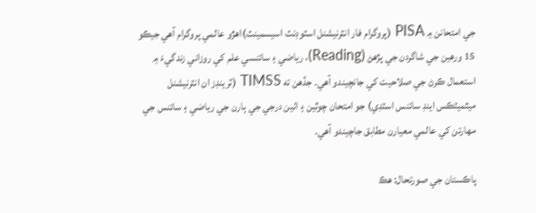جي امتحانن ۾ PISA (پروگرام فار انٽرنيشنل اسٽوڊنٽ اسيسمينٽ)اھڙو عالمي پروگرام آهي جيڪو 15 ورهين جي شاگردن جي پڙهڻ (Reading)، رياضي ۽ سائنسي علم کي روزاني زندگيءَ ۾ استعمال ڪرڻ جي صلاحيت کي جانچيندو آهي۔ جڏھن ته TIMSS (ٽرينڊز ان انٽرنيشنل ميٿميٽڪس اينڊ سائنس اسٽڊي) جو امتحان چوٿين ۽ اٺين درجي جي ٻارن جي رياضي ۽ سائنس جي مهارتن کي عالمي معيارن مطابق جاچيندو آهي۔

پاڪستان جي صورتحال: هڪ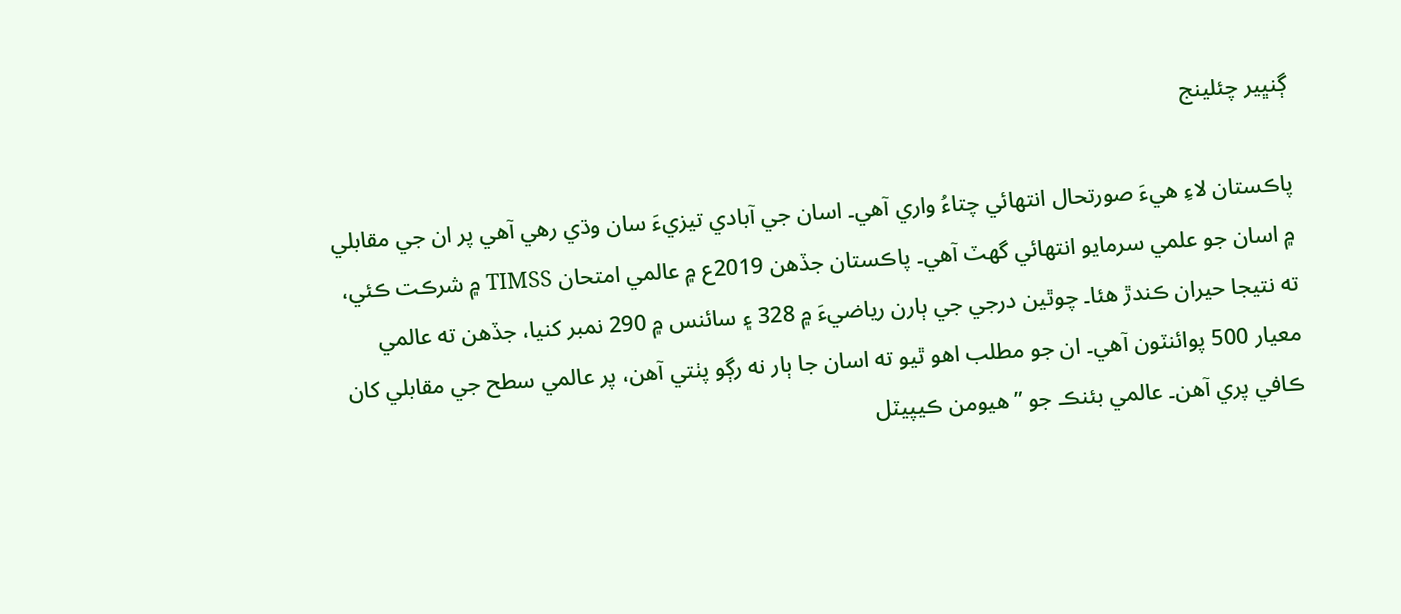ڳنڀير چئلينج

پاڪستان لاءِ هيءَ صورتحال انتهائي چتاءُ واري آهي۔ اسان جي آبادي تيزيءَ سان وڌي رهي آهي پر ان جي مقابلي ۾ اسان جو علمي سرمايو انتهائي گهٽ آهي۔ پاڪستان جڏهن 2019ع ۾ عالمي امتحان TIMSS ۾ شرڪت ڪئي، ته نتيجا حيران ڪندڙ هئا۔ چوٿين درجي جي ٻارن رياضيءَ ۾ 328 ۽ سائنس ۾ 290 نمبر کنيا، جڏهن ته عالمي معيار 500 پوائنٽون آهي۔ ان جو مطلب اهو ٿيو ته اسان جا ٻار نه رڳو پٺتي آهن، پر عالمي سطح جي مقابلي کان ڪافي پري آهن۔ عالمي بئنڪ جو ”هيومن ڪيپيٽل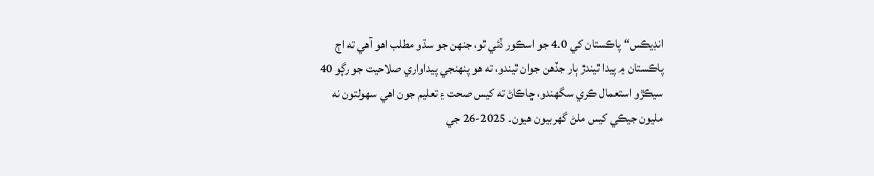انڊيڪس“ پاڪستان کي 0۔4 جو اسڪور ڏئي ٿو، جنهن جو سڌو مطلب اهو آهي ته اڄ پاڪستان ۾ پيدا ٿيندڙ ٻار جڏهن جوان ٿيندو، ته هو پنهنجي پيداواري صلاحيت جو رڳو 40 سيڪڙو استعمال ڪري سگهندو، ڇاڪاڻ ته کيس صحت ۽ تعليم جون اهي سهولتون نه مليون جيڪي کيس ملڻ گھربيون هيون۔ 2025-26 جي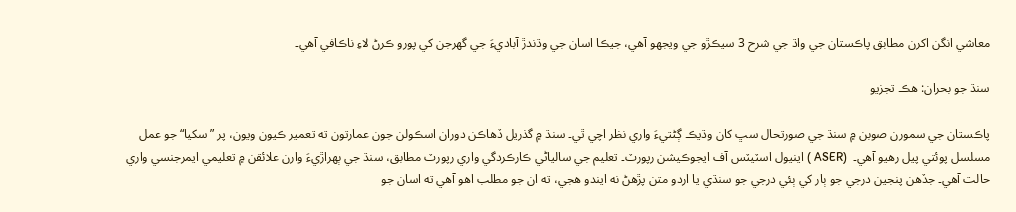معاشي انگن اکرن مطابق پاڪستان جي واڌ جي شرح 3 سيڪڙو جي ويجهو آهي، جيڪا اسان جي وڌندڙ آباديءَ جي گهرجن کي پورو ڪرڻ لاءِ ناڪافي آهي۔

سنڌ جو بحران: هڪ تجزيو

پاڪستان جي سمورن صوبن ۾ سنڌ جي صورتحال سڀ کان وڌيڪ ڳڻتيءَ واري نظر اچي ٿي۔ سنڌ ۾ گذريل ڏهاڪن دوران اسڪولن جون عمارتون ته تعمير ڪيون ويون، پر ”سکيا“ جو عمل مسلسل پوئتي پيل رهيو آهي۔  (ASER ) اينيول اسٽيٽس آف ايجوڪيشن رپورٽ۔ تعليم جي سالياڻي ڪارڪردگي واري رپورٽ مطابق، سنڌ جي ٻهراڙيءَ وارن علائقن ۾ تعليمي ايمرجنسي واري حالت آهي۔ جڏهن پنجين درجي جو ٻار کي ٻئي درجي جو سنڌي يا اردو متن پڙهڻ نه ايندو هجي، ته ان جو مطلب اهو آهي ته اسان جو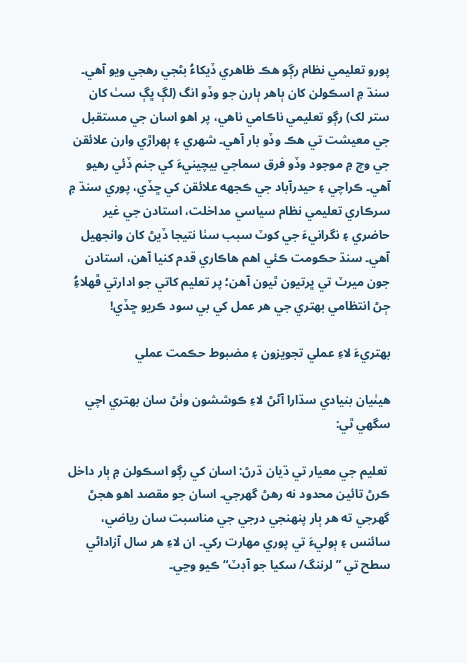پورو تعليمي نظام رڳو هڪ ظاهري ڏيکاءُ بڻجي رهجي ويو آهي۔ سنڌ ۾ اسڪولن کان ٻاهر ٻارن جو وڏو انگ (لڳ ڀڳ سٺ کان ستر لک) رڳو تعليمي ناڪامي ناهي، پر اهو اسان جي مستقبل جي معيشت تي هڪ وڏو بار آهي۔ شهري ۽ ٻھراڙي وارن علائقن جي وچ ۾ موجود وڏو فرق سماجي بيچينيءَ کي جنم ڏئي رهيو آهي۔ ڪراچي ۽ حيدرآباد جي ڪجهه علائقن کي ڇڏي، پوري سنڌ ۾ سرڪاري تعليمي نظام سياسي مداخلت، استادن جي غير حاضري ۽ نگرانيءَ جي کوٽ سبب سٺا نتيجا ڏيڻ کان وانجھيل آھي۔ سنڌ حڪومت ڪئي اھم ھاڪاري قدم کنيا آھن، استادن جون ميرٽ تي ڀرتيون ٿيون آھن؛ پر تعليم کاتي جو ادارتي ڦھلاءُِ ڄڻ انتظامي بھتري جي ھر عمل کي بي سود ڪريو ڇڏي!

بهتريءَ لاءِ عملي تجويزون ۽ مضبوط حڪمت عملي

هيٺيان بنيادي سڌارا آڻڻ لاءِ ڪوششون وٺڻ سان بھتري اچي سگھي ٿي:

 تعليم جي معيار تي ڌيان ڌرڻ: اسان کي رڳو اسڪولن ۾ ٻار داخل ڪرڻ تائين محدود نه رهڻ گهرجي۔ اسان جو مقصد اهو هجڻ گهرجي ته هر ٻار پنهنجي درجي جي مناسبت سان رياضي، سائنس ۽ ٻوليءَ تي پوري مهارت رکي۔ ان لاءِ هر سال آزاداڻي سطح تي ”لرننگ/ سکيا جو آڊٽ“ ڪيو وڃي۔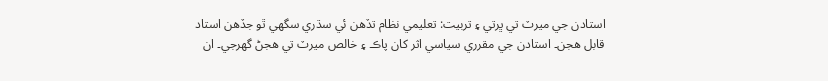استادن جي ميرٽ تي ڀرتي ۽ تربيت: تعليمي نظام تڏهن ئي سڌري سگهي ٿو جڏهن استاد قابل هجن۔ استادن جي مقرري سياسي اثر کان پاڪ ۽ خالص ميرٽ تي هجڻ گهرجي۔ ان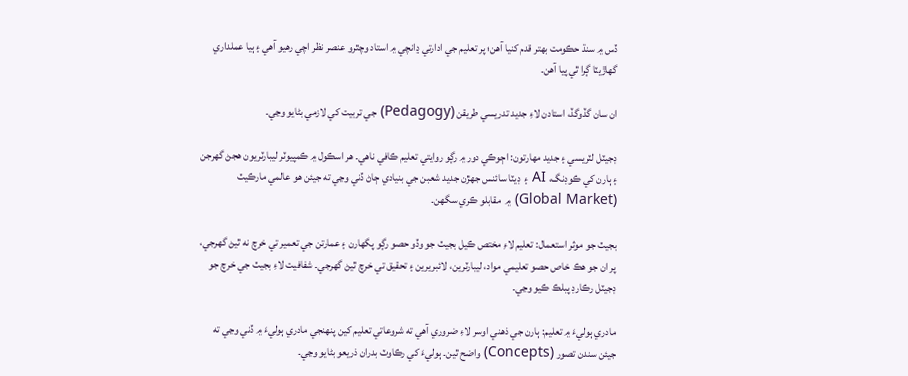ڏس ۾ سنڌ حڪومت بھتر قدم کنيا آھن؛ پر تعليم جي ادارتي ڍانچي ۾ استاد وچٿرو عنصر نظر اچي رهيو آھي ۽ ٻيا عملداري گھاڙيٽا ڳرا ٿي پيا آھن۔

ان سان گڏوگڏ، استادن لاءِ جديد تدريسي طريقن (Pedagogy) جي تربيت کي لازمي بڻايو وڃي۔

ڊجيٽل لٽريسي ۽ جديد مهارتون: اڄوڪي دور ۾ رڳو روايتي تعليم ڪافي ناهي۔ هر اسڪول ۾ ڪمپيوٽر ليبارٽريون هجڻ گهرجن ۽ ٻارن کي ڪوڊنگ، AI ۽ ڊيٽا سائنس جهڙن جديد شعبن جي بنيادي ڄاڻ ڏني وڃي ته جيئن هو عالمي مارڪيٽ (Global Market) ۾ مقابلو ڪري سگهن۔

بجيٽ جو موثر استعمال: تعليم لاءِ مختص ڪيل بجيٽ جو وڏو حصو رڳو پگهارن ۽ عمارتن جي تعمير تي خرچ نه ٿيڻ گهرجي، پر ان جو هڪ خاص حصو تعليمي مواد، ليبارٽرين، لائبريرين ۽ تحقيق تي خرچ ٿيڻ گهرجي۔ شفافيت لاءِ بجيٽ جي خرچ جو ڊجيٽل رڪارڊ پبلڪ ڪيو وڃي۔

مادري ٻوليءَ ۾ تعليم: ٻارن جي ذهني اوسر لاءِ ضروري آهي ته شروعاتي تعليم کين پنهنجي مادري ٻوليءَ ۾ ڏني وڃي ته جيئن سندن تصور (Concepts) واضح ٿين۔ ٻوليءَ کي رڪاوٽ بدران ذريعو بڻايو وڃي۔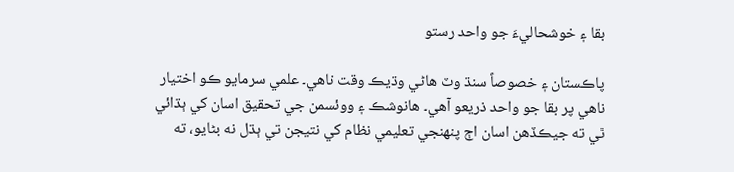بقا ۽ خوشحاليءَ جو واحد رستو

پاڪستان ۽ خصوصاً سنڌ وٽ هاڻي وڌيڪ وقت ناهي۔ علمي سرمايو ڪو اختيار ناهي پر بقا جو واحد ذريعو آهي۔ هانوشڪ ۽ ووئسمن جي تحقيق اسان کي ٻڌائي ٿي ته جيڪڏهن اسان اڄ پنهنجي تعليمي نظام کي نتيجن تي ٻڌل نه بڻايو، ته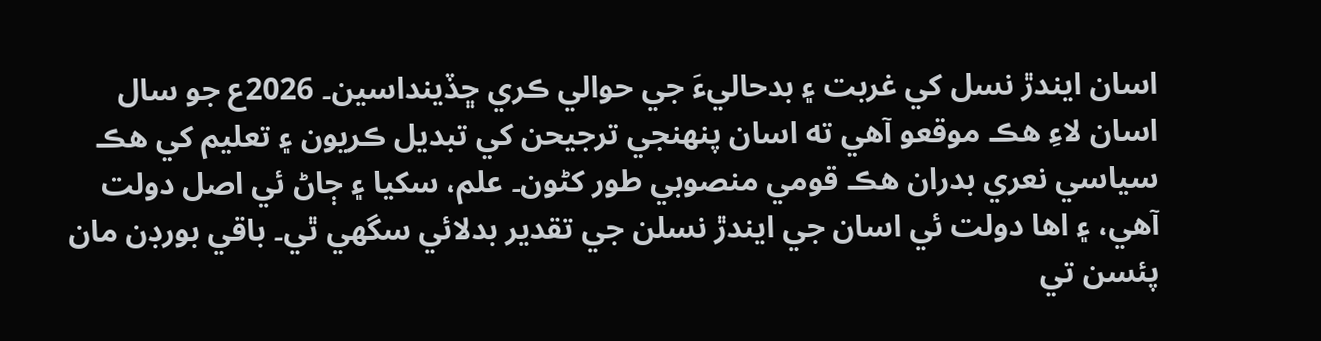اسان ايندڙ نسل کي غربت ۽ بدحاليءَ جي حوالي ڪري ڇڏينداسين۔ 2026ع جو سال اسان لاءِ هڪ موقعو آهي ته اسان پنهنجي ترجيحن کي تبديل ڪريون ۽ تعليم کي هڪ سياسي نعري بدران هڪ قومي منصوبي طور کڻون۔ علم، سکيا ۽ ڄاڻ ئي اصل دولت آهي، ۽ اها دولت ئي اسان جي ايندڙ نسلن جي تقدير بدلائي سگهي ٿي۔ باقي بورڊن مان پئسن تي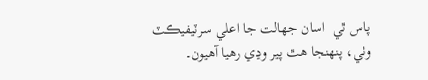پاس ٿي  اسان جھالت جا اعلي سرٽيفيڪٽ وٺي، پنھنجا ھٿ پير وڍي رھيا آھيون۔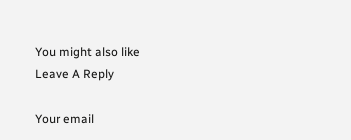You might also like
Leave A Reply

Your email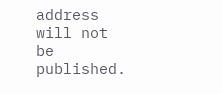address will not be published.